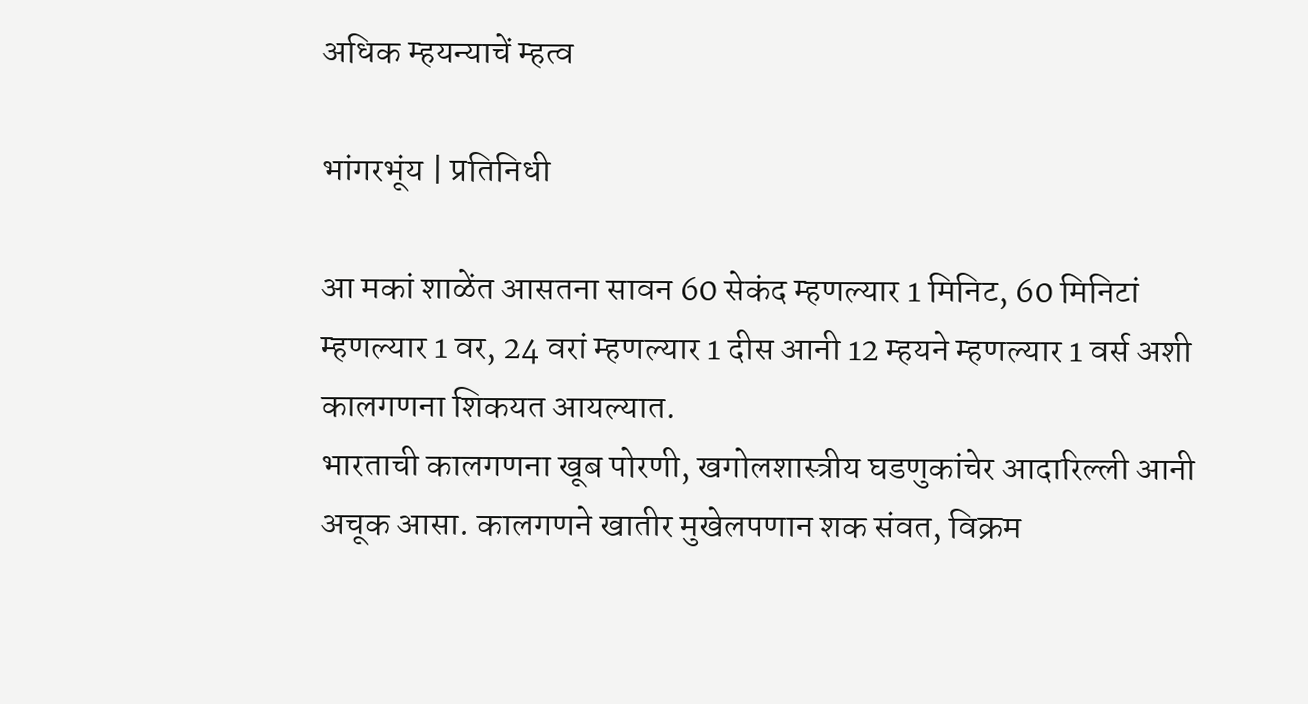अधिक म्हयन्याचें म्हत्व

भांगरभूंय | प्रतिनिधी

आ मकां शाळेंत आसतना सावन 60 सेकंद म्हणल्यार 1 मिनिट, 60 मिनिटां म्हणल्यार 1 वर, 24 वरां म्हणल्यार 1 दीस आनी 12 म्हयने म्हणल्यार 1 वर्स अशी कालगणना शिकयत आयल्यात.
भारताची कालगणना खूब पोरणी, खगोलशास्त्रीय घडणुकांचेर आदारिल्ली आनी अचूक आसा. कालगणने खातीर मुखेलपणान शक संवत, विक्रम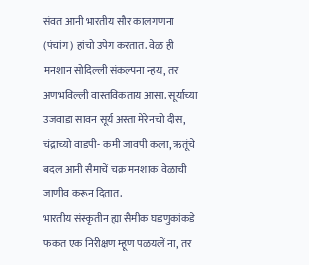संवत आनी भारतीय सौर कालगणना (पंचांग) हांचो उपेग करतात. वेळ ही मनशान सोदिल्ली संकल्पना न्हय, तर अणभविल्ली वास्तविकताय आसा. सूर्याच्या उजवाडा सावन सूर्य अस्ता मेरेनचो दीस, चंद्राच्यो वाडपी- कमी जावपी कला, ऋतूंचे बदल आनी सैमाचें चक्र मनशाक वेळाची जाणीव करून दितात.
भारतीय संस्कृतीन ह्या सैमीक घडणुकांकडे फकत एक निरीक्षण म्हूण पळयलें ना, तर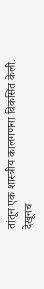तांतून एक शास्त्रीय कालगणना विकसित केली. देखूनच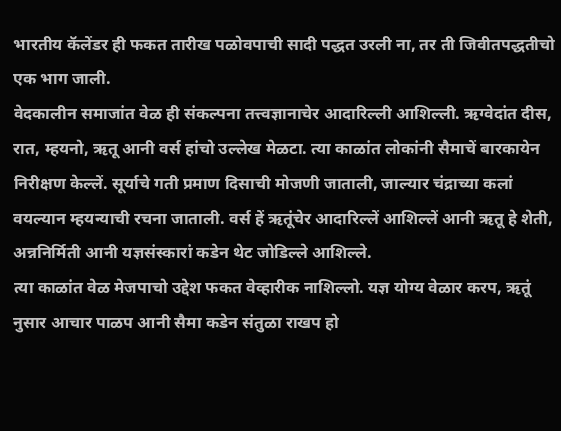भारतीय कॅलेंडर ही फकत तारीख पळोवपाची सादी पद्धत उरली ना, तर ती जिवीतपद्धतीचो एक भाग जाली.
वेदकालीन समाजांत वेळ ही संकल्पना तत्त्वज्ञानाचेर आदारिल्ली आशिल्ली. ऋग्वेदांत दीस, रात, म्हयनो, ऋतू आनी वर्स हांचो उल्लेख मेळटा. त्या काळांत लोकांनी सैमाचें बारकायेन निरीक्षण केल्लें. सूर्याचे गती प्रमाण दिसाची मोजणी जाताली, जाल्यार चंद्राच्या कलां वयल्यान म्हयन्याची रचना जाताली. वर्स हें ऋतूंचेर आदारिल्लें आशिल्लें आनी ऋतू हे शेती, अन्ननिर्मिती आनी यज्ञसंस्कारां कडेन थेट जोडिल्ले आशिल्ले.
त्या काळांत वेळ मेजपाचो उद्देश फकत वेव्हारीक नाशिल्लो. यज्ञ योग्य वेळार करप, ऋतूं नुसार आचार पाळप आनी सैमा कडेन संतुळा राखप हो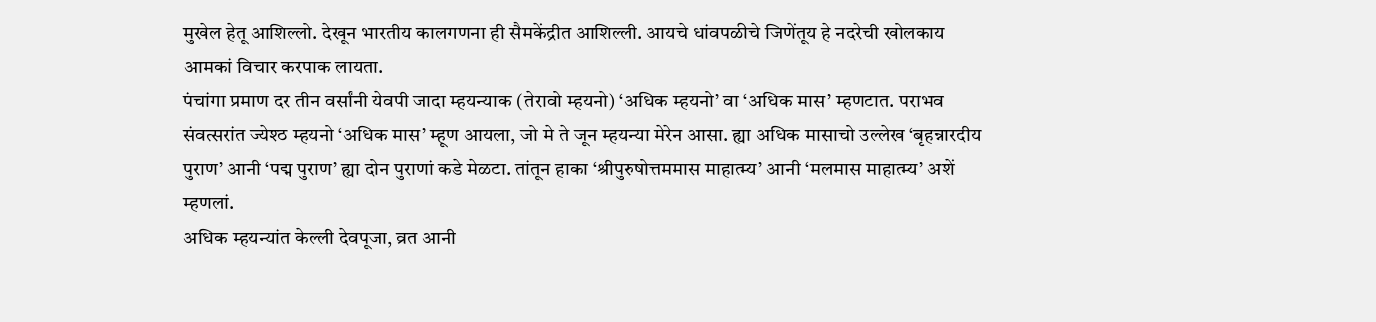मुखेल हेतू आशिल्लो. देखून भारतीय कालगणना ही सैमकेंद्रीत आशिल्ली. आयचे धांवपळीचे जिणेंतूय हे नदरेची खोलकाय आमकां विचार करपाक लायता.
पंचांगा प्रमाण दर तीन वर्सांनी येवपी जादा म्हयन्याक (तेरावो म्हयनो) ‘अधिक म्हयनो’ वा ‘अधिक मास’ म्हणटात. पराभव संवत्सरांत ज्येश्ठ म्हयनो ‘अधिक मास’ म्हूण आयला, जो मे ते जून म्हयन्या मेरेन आसा. ह्या अधिक मासाचो उल्लेख ‘बृहन्नारदीय पुराण’ आनी ‘पद्म पुराण’ ह्या दोन पुराणां कडे मेळटा. तांतून हाका ‘श्रीपुरुषोत्तममास माहात्म्य’ आनी ‘मलमास माहात्म्य’ अशें म्हणलां.
अधिक म्हयन्यांत केल्ली देवपूजा, व्रत आनी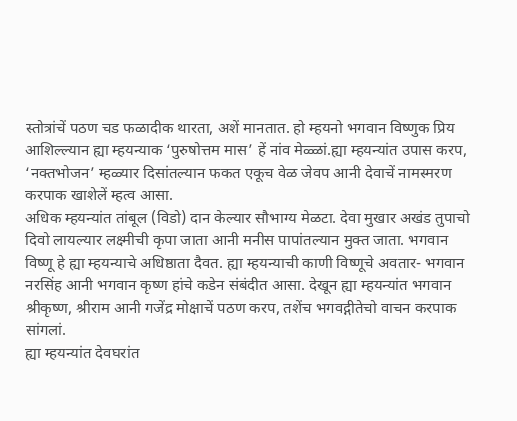स्तोत्रांचें पठण चड फळादीक थारता, अशें मानतात. हो म्हयनो भगवान विष्णुक प्रिय आशिल्ल्यान ह्या म्हयन्याक ‘पुरुषोत्तम मास’ हें नांव मेळ्ळां.ह्या म्हयन्यांत उपास करप, ‘नक्तभोजन’ म्हळ्यार दिसांतल्यान फकत एकूच वेळ जेवप आनी देवाचें नामस्मरण करपाक खाशेलें म्हत्व आसा.
अधिक म्हयन्यांत तांबूल (विडो) दान केल्यार सौभाग्य मेळटा. देवा मुखार अखंड तुपाचो दिवो लायल्यार लक्ष्मीची कृपा जाता आनी मनीस पापांतल्यान मुक्त जाता. भगवान विष्णू हे ह्या म्हयन्याचे अधिष्ठाता दैवत. ह्या म्हयन्याची काणी विष्णूचे अवतार- भगवान नरसिंह आनी भगवान कृष्ण हांचे कडेन संबंदीत आसा. देखून ह्या म्हयन्यांत भगवान श्रीकृष्ण, श्रीराम आनी गजेंद्र मोक्षाचें पठण करप, तशेंच भगवद्गीतेचो वाचन करपाक सांगलां.
ह्या म्हयन्यांत देवघरांत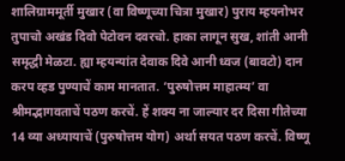शालिग्राममूर्ती मुखार (वा विष्णूच्या चित्रा मुखार) पुराय म्हयनोभर तुपाचो अखंड दिवो पेटोवन दवरचो. हाका लागून सुख, शांती आनी समृद्धी मेळटा. ह्या म्हयन्यांत देवाक दिवे आनी ध्वज (बावटो) दान करप व्हड पुण्याचें काम मानतात. ‘पुरुषोत्तम माहात्म्य’ वा श्रीमद्भागवताचें पठण करचें. हें शक्य ना जाल्यार दर दिसा गीतेच्या 14 व्या अध्यायाचें (पुरुषोत्तम योग) अर्था सयत पठण करचें. विष्णू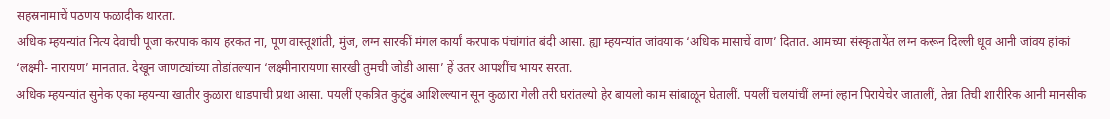सहस्रनामाचें पठणय फळादीक थारता.
अधिक म्हयन्यांत नित्य देवाची पूजा करपाक काय हरकत ना, पूण वास्तूशांती, मुंज, लग्न सारकीं मंगल कार्यां करपाक पंचांगांत बंदी आसा. ह्या म्हयन्यांत जांवयाक ‘अधिक मासाचें वाण’ दितात. आमच्या संस्कृतायेंत लग्न करून दिल्ली धूव आनी जांवय हांकां ‘लक्ष्मी- नारायण’ मानतात. देखून जाणट्यांच्या तोडांतल्यान ‘लक्ष्मीनारायणा सारखी तुमची जोडी आसा’ हें उतर आपशींच भायर सरता.
अधिक म्हयन्यांत सुनेक एका म्हयन्या खातीर कुळारा धाडपाची प्रथा आसा. पयलीं एकत्रित कुटुंब आशिल्ल्यान सून कुळारा गेली तरी घरांतल्यो हेर बायलो काम सांबाळून घेतालीं. पयलीं चलयांचीं लग्नां ल्हान पिरायेचेर जातालीं, तेन्ना तिची शारीरिक आनी मानसीक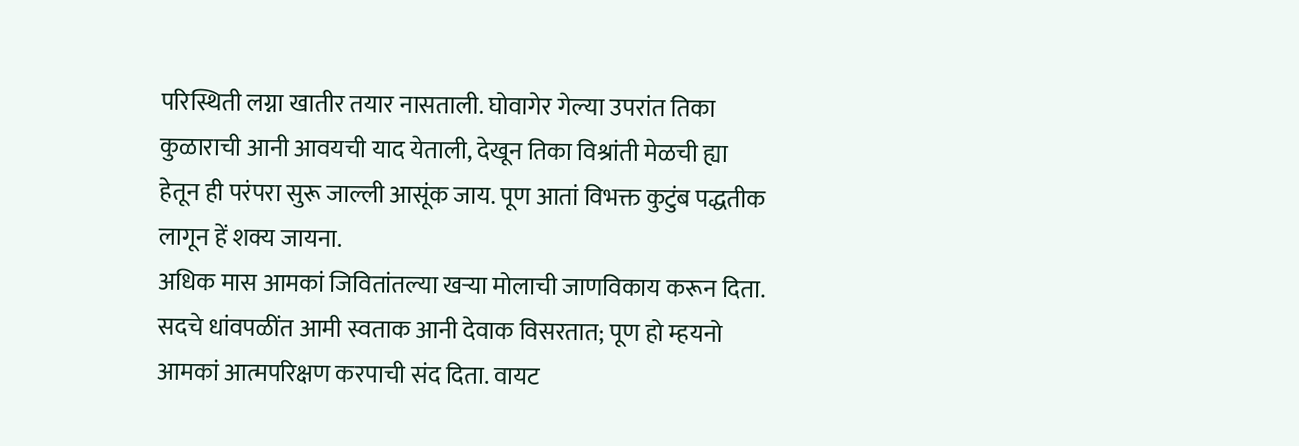परिस्थिती लग्ना खातीर तयार नासताली. घोवागेर गेल्या उपरांत तिका कुळाराची आनी आवयची याद येताली, देखून तिका विश्रांती मेळची ह्या हेतून ही परंपरा सुरू जाल्ली आसूंक जाय. पूण आतां विभक्त कुटुंब पद्धतीक लागून हें शक्य जायना.
अधिक मास आमकां जिवितांतल्या खऱ्या मोलाची जाणविकाय करून दिता. सदचे धांवपळींत आमी स्वताक आनी देवाक विसरतात; पूण हो म्हयनो आमकां आत्मपरिक्षण करपाची संद दिता. वायट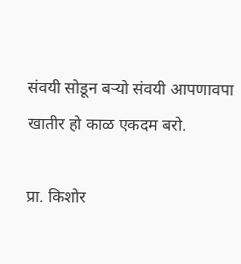संवयी सोडून बऱ्यो संवयी आपणावपा खातीर हो काळ एकदम बरो.

प्रा. किशोर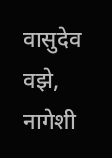वासुदेव वझे,
नागेशी